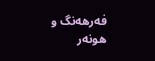فه‌رهه‌نگ‌ و هونه‌ر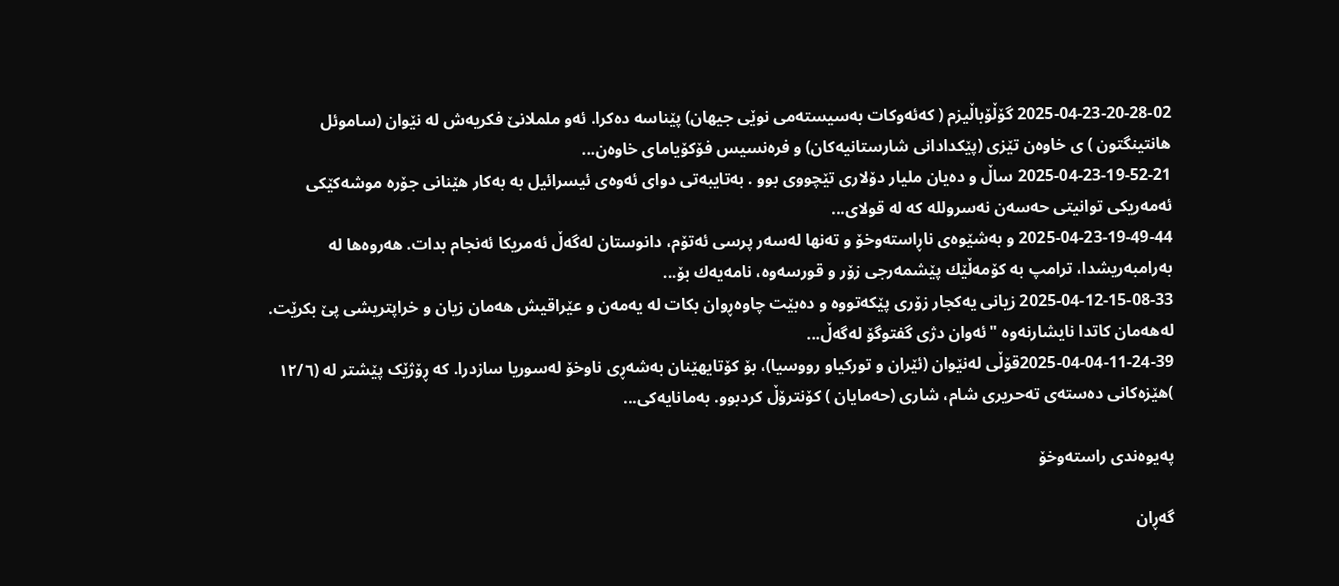2025-04-23-20-28-02 گۆڵۆباڵیزم ( کەئەوکات بەسیستەمی نوێی جیهان) پێناسە دەکرا. ئەو ململانێ فکریەش لە نێوان (ساموئل هانتینگتون ) ی خاوەن تێزی (پێکدادانی شارستانیەکان) و فرەنسیس فۆکۆیامای خاوەن...
2025-04-23-19-52-21 ساڵ و دەیان ملیار دۆلاری تێچووی بوو . بەتایبەتی دوای ئەوەی ئیسرائیل بە بەکار هێنانی جۆرە موشەکێکی ئەمەریکی توانیتی حەسەن نەسرولله کە لە قولای...
2025-04-23-19-49-44 و بەشێوەی ناڕاستەوخۆ و تەنها لەسەر پرسی ئەتۆم، دانوستان لەگەڵ ئەمریكا ئەنجام بدات. هەروەها لە بەرامبەریشدا، ترامپ بە كۆمەڵێك پێشمەرجی زۆر و قورسەوە، نامەیەك بۆ...
2025-04-12-15-08-33 زیانی یەکجار زۆری پێکەتووە و دەبێت چاوەڕوان بکات لە یەمەن و عێراقیش هەمان زیان و خراپتریشی پێ بکرێت. لەهەمان کاتدا نایشارنەوە "ئەوان دژی گفتوگۆ لەگەڵ...
2025-04-04-11-24-39قۆڵی لەنێوان (ئێران و تورکیاو رووسیا)، بۆ کۆتایهێنان بەشەڕی ناوخۆ لەسوریا سازدرا. کە ڕۆژێک پێشتر لە (١٢/٦ )هێزەکانی دەستەی تەحریری شام، شاری (حەمایان ) کۆنترۆڵ کردبوو. بەمانایەکی...

په‌یوه‌ندی راسته‌وخۆ

گه‌ڕان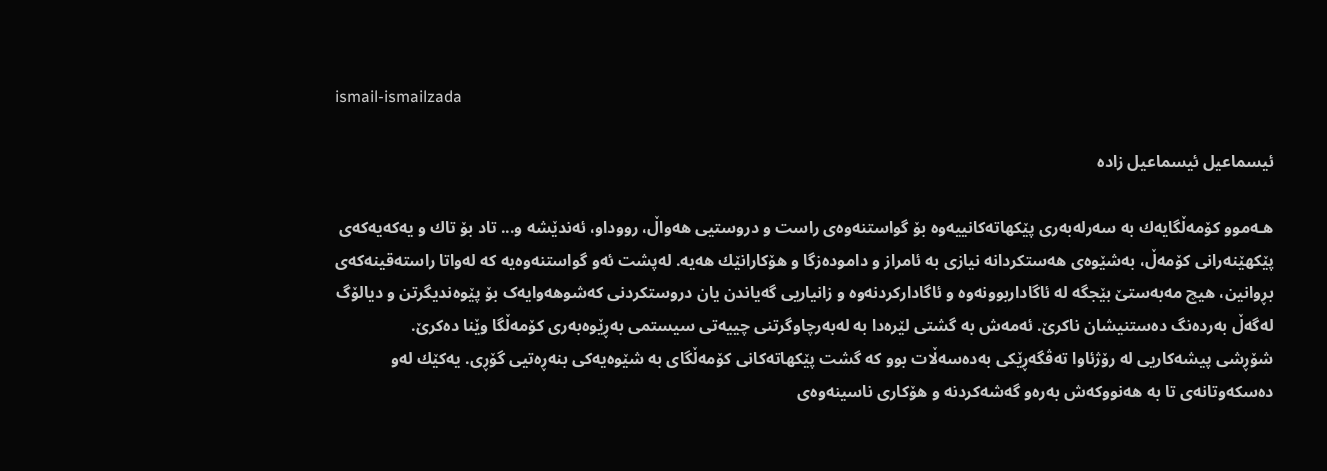ismail-ismailzada

ئیسماعیل ئیسماعیل زاده‌

هـه‌موو كۆمه‌ڵگایه‌ك به‌ سه‌رله‌به‌ری‌ پێكهاته‌كانییه‌وه‌ بۆ گواستنه‌وه‌ی راست و دروستیی‌ هه‌واڵ‌، رووداو، ئه‌ندێشه‌ و... تاد بۆ تاك و یه‌كه‌یه‌كه‌ی‌ پێكهێنه‌رانی‌ كۆمه‌ڵ‌، به‌شێوه‌ی‌ هه‌ستكردانه‌ نیازی‌ به‌ ئامراز و داموده‌زگا و هۆكارانێك هه‌یه‌. له‌پشت ئه‌و گواستنه‌وه‌یه‌ که‌ له‌واتا راسته‌قینه‌که‌ی بڕوانین، هیچ مه‌به‌ستێ‌ بێجگه‌ له‌ ئاگاداربوونه‌وه‌ و ئاگاداركردنه‌وه‌ و زانیاریی‌ گه‌یاندن یان دروستكردنی‌ که‌شوهه‌وایه‌ک بۆ پێوه‌ندیگرتن و دیالۆگ له‌گه‌ڵ‌ به‌رده‌نگ ده‌ستنیشان ناكرێ‌. ئه‌مه‌ش به‌ گشتی‌ لێره‌دا به‌ له‌به‌رچاوگرتنی‌ چییه‌تی‌ سیستمی‌ به‌ڕێوه‌به‌ری‌ كۆمه‌ڵگا وێنا ده‌كرێ‌.
شۆڕشی‌ پیشه‌كاریی‌ له‌ رۆژئاوا ته‌ڤگه‌ڕێكی‌ به‌ده‌سه‌ڵات بوو كه‌ گشت پێكهاته‌كانی‌ كۆمه‌ڵگای‌ به‌ شێوه‌یه‌كی‌ بنه‌ڕه‌تیی‌ گۆڕی‌. یه‌كێك له‌و ده‌سكه‌وتانه‌ی‌ تا به‌ هه‌نووكه‌ش به‌ره‌و گه‌شه‌كردنه‌ و هۆكاری‌ ناسینه‌وه‌ی‌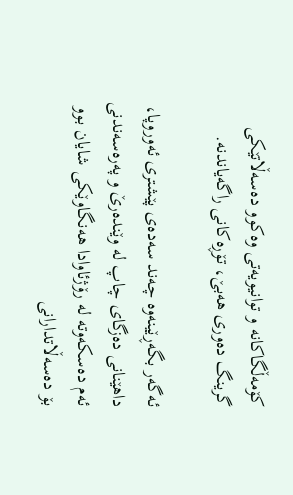كۆمه‌ڵگاكانه‌ و توانیویه‌تی‌ وه‌كوو ده‌سه‌ڵاتێكی‌ گرینگ ده‌وری هه‌بێ، تۆڕه‌كانی‌ راگه‌یاندنه‌.

ئه‌گه‌ر بگه‌ڕێینه‌وه‌ چه‌ند سه‌ده‌ی‌ پێشتری‌ ئه‌وروپا، داهێنانی‌ ده‌زگای‌ چاپ له‌ وێنده‌رێ‌ و په‌ره‌سه‌ندنی‌ ئه‌م ده‌سكه‌وته‌ له‌ رۆژئاوادا هه‌نگاوێكی‌ شایان بوو بۆ ده‌سه‌ڵاتدارانی‌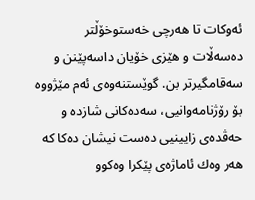ئه‌وكات تا هه‌رچی‌ خه‌ستوخۆڵتر ده‌سه‌ڵات و هێزی‌ خۆیان داسه‌پێنن و سه‌قامگیرتر بن. گوێستنه‌وه‌ی‌ ئه‌م مێژووه‌ بۆ رۆژنامه‌وانیی‌، سه‌ده‌كانی‌ شازده‌ و حه‌ڤده‌ی‌ زایینیی‌ ده‌ست نیشان ده‌كا كه‌ هه‌ر وه‌ك ئاماژه‌ی پێكرا وه‌كوو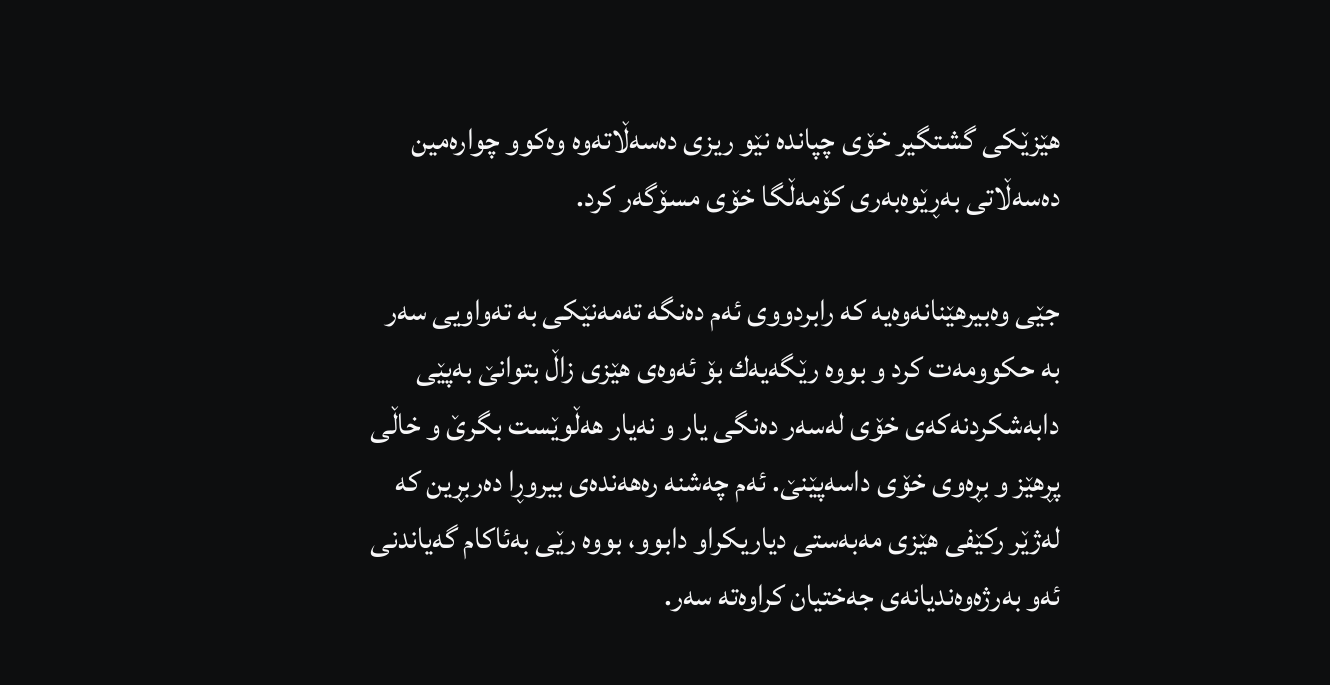هێزێكی‌ گشتگیر خۆی‌ چپانده‌ نێو ریزی‌ ده‌سه‌ڵاته‌وه‌ وه‌کوو چواره‌مین ده‌سه‌ڵاتی به‌ڕێوه‌به‌ری کۆمه‌ڵگا خۆی مسۆگه‌ر کرد.

جێی‌ وه‌بیرهێنانه‌وه‌یه‌ كه‌ رابردووی‌ ئه‌م ده‌نگه‌ ته‌مه‌نێكی‌ به‌ ته‌واویی‌ سه‌ر به‌ حكوومه‌ت كرد و بووه‌ رێگه‌یه‌ك بۆ ئه‌وه‌ی‌ هێزی‌ زاڵ‌ بتوانێ‌ به‌پێی دابه‌شکردنه‌که‌ی خۆی له‌سه‌ر ده‌نگی‌ یار و نه‌یار هه‌ڵوێست بگرێ‌ و خاڵی‌ پڕهێز و بڕه‌وی‌ خۆی‌ داسه‌پێنێ‌. ئه‌م چه‌شنه‌ ره‌هه‌نده‌ی‌ بیروڕا ده‌ربڕین كه‌ له‌ژێر ركێفی‌ هێزی‌ مه‌به‌ستی‌ دیاریكراو دابوو، بووه‌ رێی‌ به‌ئاكام گه‌یاندنی‌ ئه‌و به‌رژه‌وه‌ندیانه‌ی‌ جه‌ختیان کراوه‌ته‌ سه‌ر.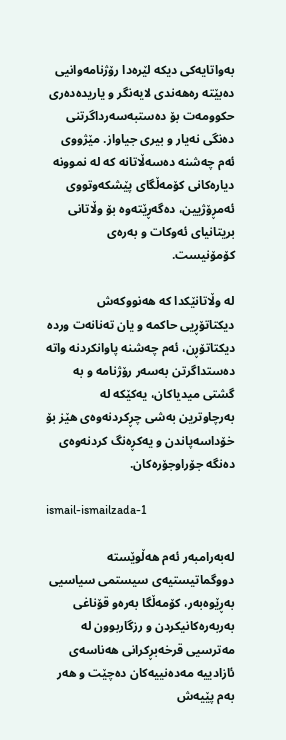به‌واتایه‌كی‌ دیكه‌ لێره‌دا رۆژنامه‌وانیی‌ ده‌بێته‌ ره‌هه‌ندی‌ لایه‌نگر و یاریده‌ده‌ری‌ حكوومه‌ت بۆ ده‌ستبه‌سه‌رداگرتنی‌ ده‌نگی‌ نه‌یار و بیری‌ جیاواز. مێژووی‌ ئه‌م چه‌شنه‌ ده‌سه‌ڵاتانه‌ كه‌ له‌ نموونه‌ دیاره‌كانی‌ كۆمه‌ڵگای‌ پێشكه‌وتووی‌ ئه‌مڕۆژیین، ده‌گه‌ڕێته‌وه‌ بۆ وڵاتانی‌ بریتانیای‌ ئه‌وكات و به‌ره‌ی‌ كۆمۆنیست.

له‌ وڵاتانێكدا كه‌ هه‌نووكه‌ش دیكتاتۆڕیی‌ حاكمه‌ و یان ته‌نانه‌ت ورده‌ دیكتاتۆڕن، ئه‌م چه‌شنه‌ پاوانكردنه‌ واته‌ ده‌ستداگرتن به‌سه‌ر رۆژنامه‌ و به‌ گشتی‌ میدیاكان، یه‌كێكه‌ له‌ به‌رچاوترین به‌شی‌ چڕكردنه‌وه‌ی‌ هێز بۆ خۆداسه‌پاندن و یه‌كڕه‌نگ كردنه‌وه‌ی‌ ده‌نگه‌ جۆراوجۆره‌كان.

ismail-ismailzada-1

له‌به‌رامبه‌ر ئه‌م هه‌ڵوێسته‌ دووگماتیستیه‌ی سیستمی‌ سیاسیی‌ به‌ڕێوه‌به‌ر، كۆمه‌ڵگا به‌ره‌و قۆناغی‌ به‌ربه‌ره‌كانیكردن و رزگاربوون له‌ مه‌ترسیی‌ قرخه‌بڕكرانی‌ هه‌ناسه‌ی‌ ئازادییه‌ مه‌ده‌نییه‌كان ده‌چێت و هه‌ر به‌م پێیه‌ش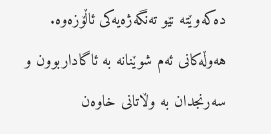ده‌كه‌وێته‌ نێو ته‌نگه‌ژه‌یه‌كی‌ ئاڵۆزه‌وه‌. هه‌وڵه‌كانی‌ ئه‌م شوێنانه‌ به‌ ئاگاداربوون و سه‌رنجدان به‌ وڵاتانی‌ خاوه‌ن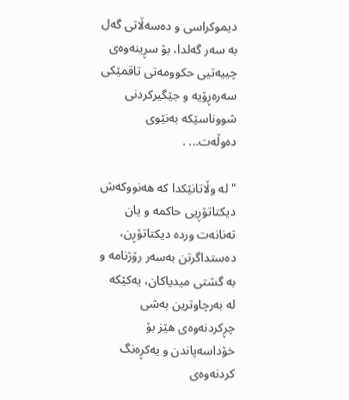دیموكراسی‌ و ده‌سه‌ڵاتی‌ گه‌ل به‌ سه‌ر گه‌لدا، بۆ سڕینه‌وه‌ی‌ چییه‌تیی‌ حكوومه‌تی‌ تاقمێكی‌ سه‌ره‌ڕۆیه‌ و جێگیركردنی‌ شووناسێكه‌ به‌نێوی‌ ده‌وڵه‌ت... .

" له‌ وڵاتانێكدا كه‌ هه‌نووكه‌ش دیكتاتۆڕیی‌ حاكمه‌ و یان ته‌نانه‌ت ورده‌ دیكتاتۆڕن، ده‌ستداگرتن به‌سه‌ر رۆژنامه‌ و به‌ گشتی‌ میدیاكان، یه‌كێكه‌ له‌ به‌رچاوترین به‌شی‌ چڕكردنه‌وه‌ی‌ هێز بۆ خۆداسه‌پاندن و یه‌كڕه‌نگ كردنه‌وه‌ی‌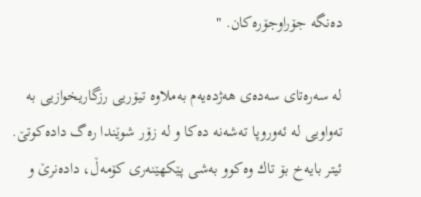ده‌نگه‌ جۆراوجۆره‌كان. "

له‌ سه‌ره‌تای‌ سه‌ده‌ی‌ هه‌ژده‌یه‌م به‌ملاوه‌ تیۆریی رزگاریخوازیی‌ به‌ ته‌واویی‌ له‌ ئه‌وروپا ته‌شه‌نه‌ ده‌كا و له‌ زۆر شوێندا ره‌گ داده‌كوتێ‌. ئیتر بایه‌خ بۆ تاك وه‌كوو به‌شی‌ پێكهێنه‌ری‌ كۆمه‌ڵ‌، داده‌نرێ‌ و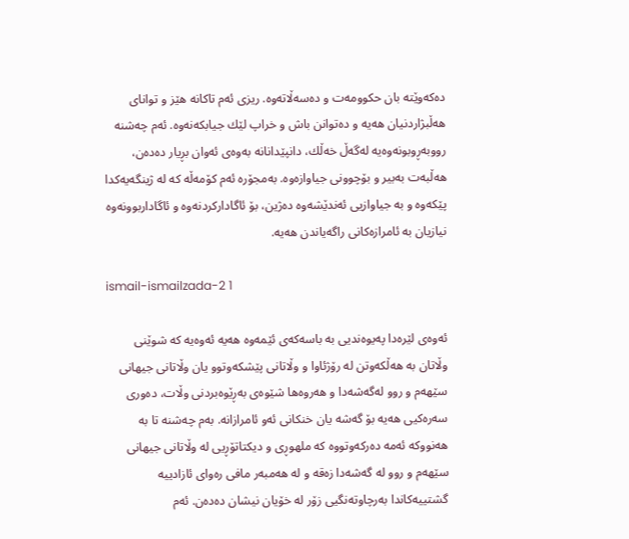ده‌كه‌وێته‌ بان حكوومه‌ت و ده‌سه‌ڵاته‌وه‌. ریزی‌ ئه‌م تاكانه‌ هێز و توانای‌ هه‌ڵبژاردنیان هه‌یه‌ و ده‌توانن باش و خراپ لێك جیابكه‌نه‌وه‌. ئه‌م چه‌شنه‌ رووبه‌ڕوبونه‌وه‌یه‌ له‌گه‌ڵ‌ خه‌ڵك، دانپێدانانه‌ به‌وه‌ی‌ ئه‌وان بڕیار ده‌ده‌ن، هه‌ڵبه‌ت به‌بیر و بۆچوونی‌ جیاوازه‌وه‌. به‌مجۆره‌ ئه‌م كۆمه‌ڵه‌ كه‌ له‌ ژینگه‌یه‌كدا پێكه‌وه‌ و به‌ جیاوازیی‌ ئه‌ندێشه‌وه‌ ده‌ژین، بۆ ئاگاداركردنه‌وه‌ و ئاگاداربوونه‌وه‌ نیازیان به‌ ئامرازه‌كانی‌ راگه‌یاندن هه‌یه‌.

ismail-ismailzada-2 1

ئه‌وه‌ی‌ لێره‌دا په‌یوه‌ندیی‌ به‌ باسه‌كه‌ی‌ ئێمه‌وه‌ هه‌یه‌ ئه‌وه‌یه‌ كه‌ شوێنی‌ وڵاتان به‌ هه‌ڵكه‌وتن له‌ رۆژئاوا و وڵاتانی‌ پێشكه‌وتوو یان وڵاتانی‌ جیهانی‌ سێهه‌م و روو له‌گه‌شه‌دا و هه‌روه‌ها شێوه‌ی‌ به‌ڕێوه‌بردنی وڵات، ده‌وری‌ سه‌ره‌كیی‌ هه‌یه‌ بۆ گه‌شه‌ یان خنكانی‌ ئه‌و ئامرازانه‌. به‌م چه‌شنه‌ تا به‌ هه‌نووكه‌ ئه‌مه‌ ده‌ركه‌وتووه‌ كه‌ ملهوڕی‌ و دیكتاتۆڕیی‌ له‌ وڵاتانی‌ جیهانی‌ سێهه‌م و روو له‌ گه‌شه‌دا زه‌قه‌ و له‌ هه‌مبه‌ر مافی‌ ره‌وای‌ ئازادییه‌ گشتییه‌كاندا به‌رچاوته‌نگیی‌ زۆر له‌ خۆیان نیشان ده‌ده‌ن. ئه‌م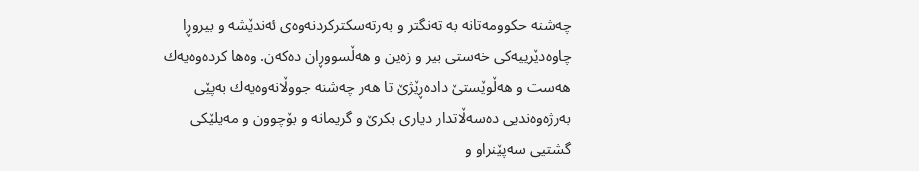چه‌شنه‌ حكوومه‌تانه‌ به‌ ته‌نگتر و به‌رته‌سكتركردنه‌وه‌ی‌ ئه‌ندێشه‌ و بیروڕا چاوه‌دێرییه‌كی‌ خه‌ستی بیر و زه‌ین و هه‌ڵسووڕان ده‌كه‌ن. وه‌ها كرده‌وه‌یه‌ك هه‌ست و هه‌ڵوێستێ‌ داده‌ڕێژێ‌ تا هه‌ر چه‌شنه‌ جووڵانه‌وه‌یه‌ك به‌پێی‌ به‌رژه‌وه‌ندیی‌ ده‌سه‌ڵاتدار دیاری‌ بكرێ‌ و گریمانه‌ و بۆچوون و مه‌یلێكی‌ گشتیی‌ سه‌پێنراو و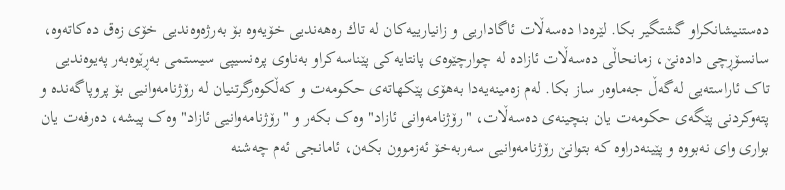ده‌ستنیشانكراو گشتگیر بكا. لێره‌دا ده‌سه‌ڵات ئاگاداریی‌ و زانیارییه‌كان له‌ تاك ره‌هه‌ندیی‌ خۆیه‌وه‌ بۆ به‌رژه‌وه‌ندیی‌ خۆی‌ زه‌ق ده‌كاته‌وه‌، سانسۆڕچی‌ داده‌نێ‌، زمانحاڵی‌ ده‌سه‌ڵات ئازاده‌ له‌ چوارچێوه‌ی‌ پانتایه‌كی‌ پێناسه‌كراو به‌ناوی‌ پره‌نسیپی‌ سیستمی‌ به‌ڕێوه‌به‌ر په‌یوه‌ندیی‌ تاک ئاراسته‌یی له‌گه‌ڵ‌ جه‌ماوه‌ر ساز بكا. له‌م زه‌مینه‌یه‌دا به‌هۆی پێکهاته‌ی حکومه‌ت و که‌ڵکوه‌رگرتنیان له‌ رۆژنامه‌وانیی بۆ پروپاگه‌نده‌ و پته‌وکردنی پێگه‌ی حکومه‌ت یان بنچینه‌ی ده‌سه‌ڵات، "رۆژنامه‌وانی ئازاد" وه‌ک بکه‌ر و "رۆژنامه‌وانیی ئازاد" وه‌ک پیشه‌، ده‌رفه‌ت یان بواری وای نه‌بووه‌ و پێینه‌دراوه‌ که‌ بتوانێ رۆژنامه‌وانیی سه‌ربه‌خۆ ئه‌زموون بکه‌ن، ئامانجی‌ ئه‌م چه‌شنه‌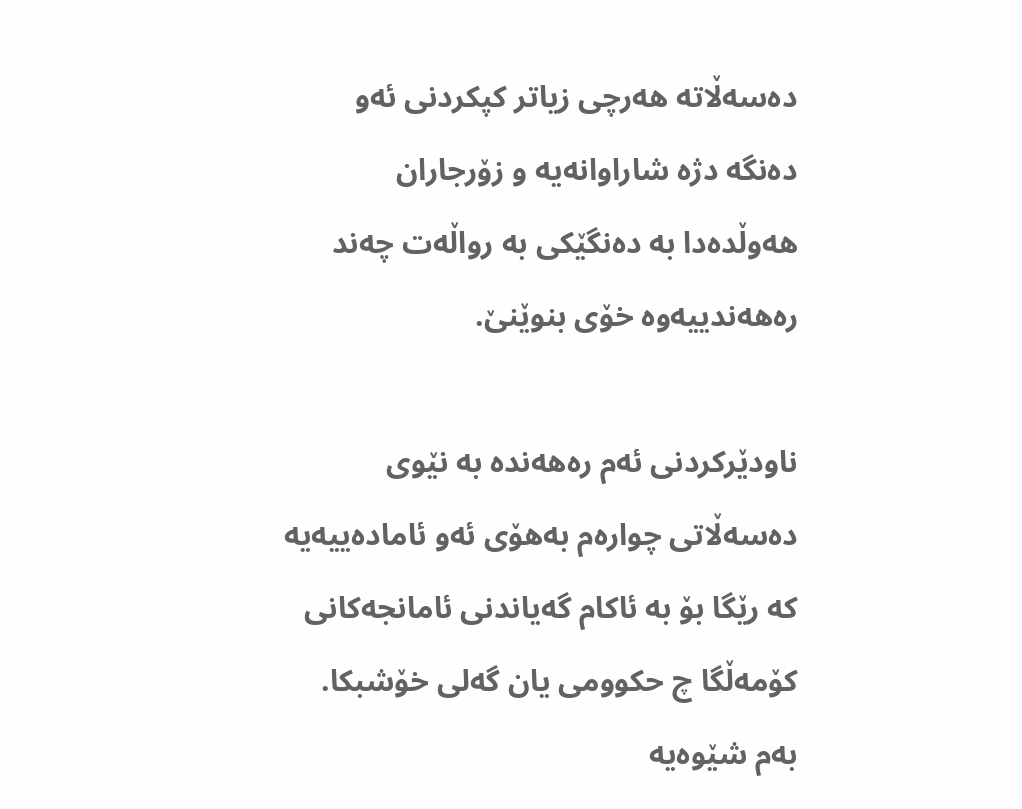ده‌سه‌ڵاته‌ هه‌رچی‌ زیاتر كپكردنی‌ ئه‌و ده‌نگه‌ دژه‌ شاراوانه‌یه‌ و زۆرجاران هه‌وڵده‌دا به‌ ده‌نگێكی‌ به‌ رواڵه‌ت چه‌ند ره‌هه‌ندییه‌وه‌ خۆی‌ بنوێنێ‌.

ناودێركردنی‌ ئه‌م ره‌هه‌نده‌ به‌ نێوی‌ ده‌سه‌ڵاتی‌ چواره‌م به‌هۆی‌ ئه‌و ئاماده‌ییه‌یه‌ كه‌ رێگا بۆ به‌ ئاكام گه‌یاندنی‌ ئامانجه‌كانی‌ كۆمه‌ڵگا چ حكوومی‌ یان گه‌لی‌ خۆشبكا. به‌م شێوه‌یه‌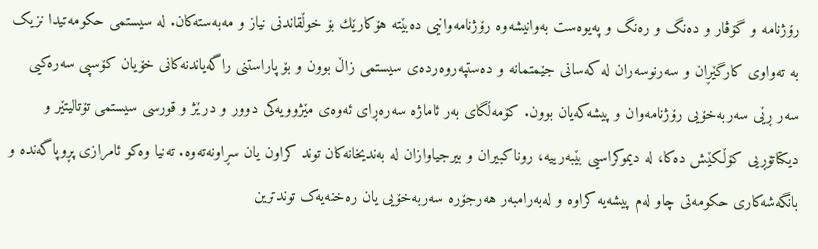رۆژنامه‌ و گۆڤار و ده‌نگ و ره‌نگ و په‌یوه‌ست به‌وانیشه‌وه‌ رۆژنامه‌وانیی‌ ده‌بێته‌ هۆكارێك بۆ خوڵقاندنی‌ نیاز و مه‌به‌سته‌كان. له‌ سیستمی حکومه‌تیدا نزیک به‌ ته‌واوی کارگێڕان و سه‌رنوسه‌ران له‌ که‌سانی جێمتمانه‌ و ده‌ستپه‌روه‌رده‌ی سیستمی زاڵ بوون و بۆ پاراستنی راگه‌یاندنه‌کانی خۆیان کۆسپی سه‌ره‌کیی سه‌ر ڕێی سه‌ربه‌خۆیی رۆژنامه‌وان و پیشه‌که‌یان بوون. کۆمه‌ڵگای به‌ر ئاماژه‌ سه‌ره‌ڕای ئه‌وه‌ی مێژوویه‌کی دوور و درێژ و قورسی سیستمی‌ تۆتالیتێر و دیکتاتۆڕیی کۆڵکێش ده‌کا، له‌ دیموکراسیی بێبه‌رییه‌، روناکبیران و بیرجیاوازان له‌ به‌ندیخانه‌کان توند کراون یان سڕاونه‌ته‌وه‌. ته‌نیا وه‌کو ئامرازی پڕوپاگه‌نده‌ و بانگه‌شه‌کاری حکومه‌تی چاو له‌م پیشه‌یه‌ کراوه‌ و له‌به‌رامبه‌ر هه‌رجۆره‌ سه‌ربه‌خۆیی یان ره‌خنه‌یه‌ک توندترین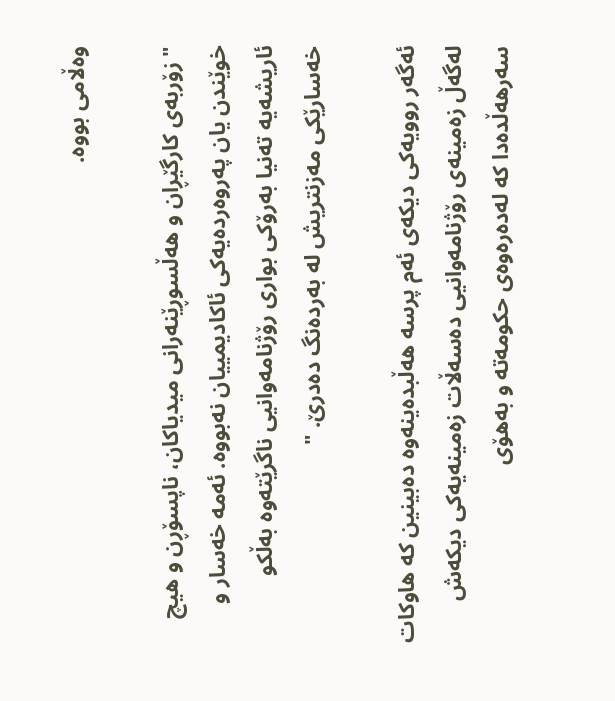وه‌ڵامی بووه‌.

" زۆربه‌ی کارگێڕان و هه‌ڵسوڕێنه‌رانی میدیاکان، ناپسۆڕن و هیچ خوێندن یان په‌روه‌رده‌یه‌کی ئاکادیمییان نه‌بووه‌. ئه‌مه‌ خه‌سار و ئاریشه‌یه‌ ته‌نیا به‌رۆکی بواری رۆژنامه‌وانیی ناگرێته‌وه‌ به‌ڵکو خه‌سارێکی مه‌زنتریش له‌ به‌رده‌نگ ده‌درێ. "

ئه‌گه‌ر روویه‌کی دیکه‌ی ئه‌م پرسه‌ هه‌ڵبده‌ینه‌وه‌ ده‌بینین که‌ هاوکات له‌گه‌ڵ زه‌مینه‌ی رۆژنامه‌وانیی ده‌سه‌ڵات زه‌مینه‌یه‌کی دیکه‌ش سه‌رهه‌ڵده‌دا که‌ له‌ده‌ره‌وه‌ی حکومه‌ته‌ و به‌هۆی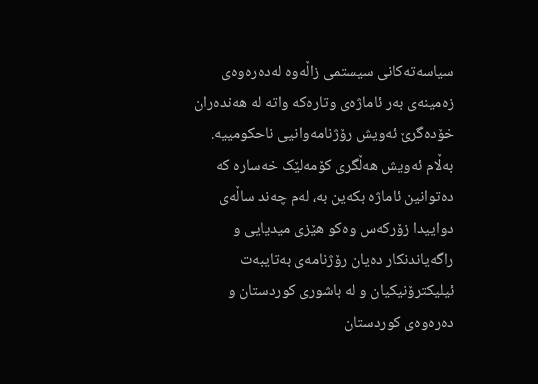سیاسه‌ته‌کانی سیستمی زاڵه‌وه‌ له‌ده‌ره‌وه‌ی زه‌مینه‌ی به‌ر ئاماژه‌ی وتاره‌که‌ واته‌ له‌ هه‌نده‌ران خۆده‌گرێ ئه‌ویش رۆژنامه‌وانیی ناحکومییه. به‌ڵام ئه‌ویش هه‌ڵگری کۆمه‌لێک خه‌ساره‌ که‌ ده‌توانین ئاماژه‌ بکه‌ین به‌، له‌م چه‌ند ساڵه‌ی دواییدا زۆرکه‌س وه‌کو هێزی میدیایی و راگه‌یاندنکار ده‌یان رۆژنامه‌ی به‌تایبه‌ت ئیلیکترۆنیکیان و له‌ باشوری کوردستان و ده‌ره‌وه‌ی کوردستان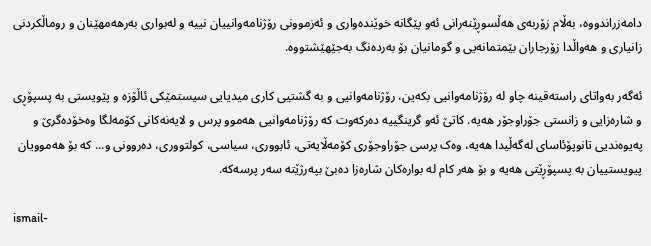دامه‌زراندووه‌، به‌ڵام زۆربه‌ی هه‌ڵسوڕێنه‌رانی ئه‌و پێگانه‌ خوێنده‌واری و ئه‌زموونی رۆژنامه‌وانییان نییه‌ و له‌بواری به‌رهه‌مهێنان و روماڵکردنی زانیاری و هه‌واڵدا زۆرجاران بێمتمانه‌یی و گومانیان بۆ به‌رده‌نگ به‌جێهێشتووه‌.

ئه‌گه‌ر به‌واتای راسته‌قینه‌ چاو له‌ رۆژنامه‌وانیی بکه‌ین، رۆژنامه‌وانیی و به‌ گشتیی کاری میدیایی سیستمێکی ئاڵۆزه‌ و پێویستی به‌ پسپۆڕی و شاره‌زایی و زانستی جۆراوجۆر هه‌یه‌. کاتێ ئه‌و گرینگییه‌ ده‌رکه‌وت که‌ رۆژنامه‌وانیی هه‌موو پرس و لایه‌نه‌کانی کۆمه‌لگا وه‌خۆده‌گرێ و په‌یوه‌ندیی تانوپۆئاسای له‌گه‌ڵیدا هه‌یه‌، وه‌ک پرسی جۆراوجۆری کۆمه‌ڵایه‌تی، ئابووری، سیاسی، کولتووری، ده‌روونی و... که‌ بۆ هه‌موویان پیویستییان به‌ پسپۆڕێتی هه‌یه‌ و بۆ هه‌ر کام له‌ بواره‌کان شاره‌زا ده‌بێ بپه‌رژێته‌ سه‌ر پرسه‌که‌.

ismail-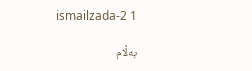ismailzada-2 1

به‌ڵام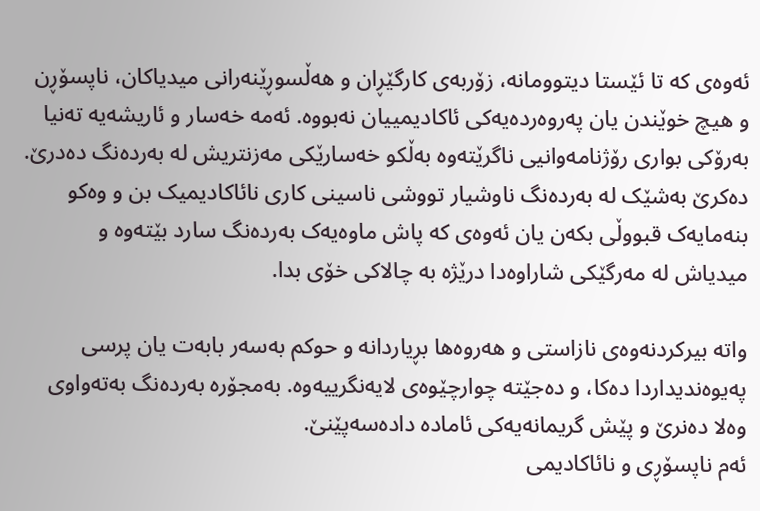ئه‌وه‌ی که‌ تا ئێستا دیتوومانه،‌ زۆربه‌ی کارگێڕان و هه‌ڵسوڕێنه‌رانی میدیاکان، ناپسۆڕن و هیچ خوێندن یان په‌روه‌رده‌یه‌کی ئاکادیمییان نه‌بووه‌. ئه‌مه‌ خه‌سار و ئاریشه‌یه‌ ته‌نیا به‌رۆکی بواری رۆژنامه‌وانیی ناگرێته‌وه‌ به‌ڵکو خه‌سارێکی مه‌زنتریش له‌ به‌رده‌نگ ده‌درێ. ده‌کرێ به‌شێک له‌ به‌رده‌نگ ناوشیار تووشی ناسینی کاری نائاکادیمیک بن و وه‌کو بنه‌مایه‌ک قبووڵی بکه‌ن یان ئه‌وه‌ی که‌ پاش ماوه‌یه‌ک به‌رده‌نگ سارد بێته‌وه‌ و میدیاش له‌ مه‌رگێکی شاراوه‌دا درێژه‌ به‌ چالاکی خۆی بدا.

واته‌ بیرکردنه‌وه‌ی نازاستی و هه‌روه‌ها بڕیاردانه‌ و حوکم به‌سه‌ر بابه‌ت یان پرسی په‌یوه‌ندیداردا ده‌کا، و ده‌جێته‌ چوارچێوه‌ی لایه‌نگرییه‌وه‌. به‌مجۆره‌ به‌رده‌نگ به‌ته‌واوی وه‌لا ده‌نرێ و پێش گریمانه‌یه‌کی ئاماده‌ داده‌سه‌پێنێ.
ئه‌م ناپسۆڕی و نائاکادیمی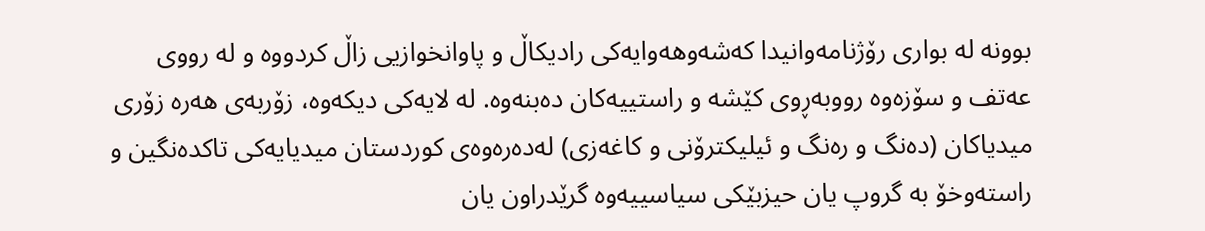بوونه‌‌ له‌ بواری رۆژنامه‌وانیدا که‌شه‌وهه‌وایه‌کی رادیکاڵ و پاوانخوازیی زاڵ کردووه‌ و له‌ رووی عه‌تف و سۆزه‌وه‌ رووبه‌ڕوی کێشه‌ و راستییه‌کان ده‌بنه‌وه‌. له‌ لایه‌کی دیکه‌وه‌، زۆربه‌ی هه‌ره‌ زۆری میدیاکان (ده‌نگ و ره‌نگ و ئیلیکترۆنی و کاغه‌زی) له‌ده‌ره‌وه‌ی کوردستان میدیایه‌کی تاکده‌نگین و راسته‌وخۆ به‌ گروپ یان حیزبێکی سیاسییه‌وه‌ گرێدراون یان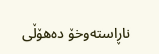ناڕاسته‌وخۆ ده‌هۆڵی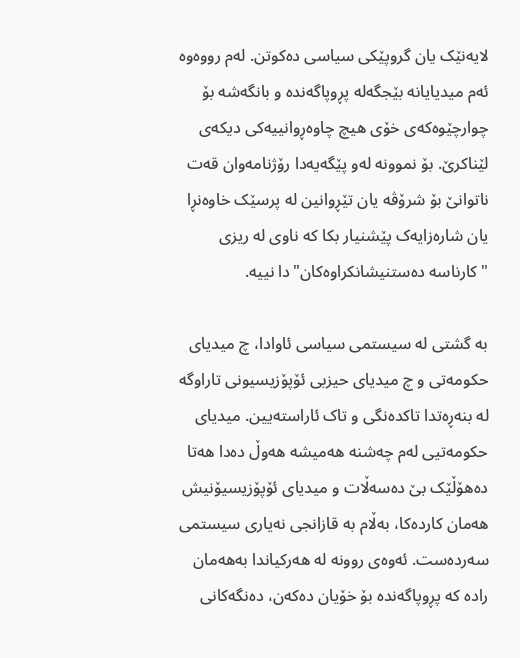لایه‌نێک یان گروپێکی سیاسی ده‌کوتن. له‌م رووه‌وه‌ ئه‌م میدیایانه‌ بێجگه‌له‌ پڕوپاگه‌نده‌ و بانگه‌شه‌ بۆ چوارچێوه‌که‌ی خۆی هیچ چاوه‌ڕوانییه‌کی دیکه‌ی لێناکرێ. بۆ نموونه‌ له‌و پێگه‌یه‌دا رۆژنامه‌وان قه‌ت ناتوانێ بۆ شرۆڤه‌ یان تێڕوانین له‌ پرسێک خاوه‌نڕا یان شاره‌زایه‌ک پێشنیار بکا که‌ ناوی له‌ ریزی "کارناسه‌ ده‌ستنیشانکراوه‌کان"دا نییه‌.

به‌ گشتی له‌ سیستمی سیاسی ئاوادا، چ میدیای حکومه‌تی و چ میدیای حیزبی ئۆپۆزیسیونی تاراوگه‌ له‌ بنه‌ڕه‌تدا تاکده‌نگی و تاک ئاراسته‌یین. میدیای حکومه‌تیی له‌م چه‌شنه‌ هه‌میشه‌ هه‌وڵ ده‌دا هه‌تا ده‌هۆڵێک بێ ده‌سه‌ڵات و میدیای ئۆپۆزیسیۆنیش هه‌مان کارده‌کا، به‌ڵام به‌ قازانجی نه‌یاری سیستمی سه‌رده‌ست. ئه‌وه‌ی روونه‌ له‌ هه‌رکیاندا به‌هه‌مان راده‌ که‌ پڕوپاگه‌نده‌ بۆ خۆیان ده‌که‌ن، ده‌نگه‌کانی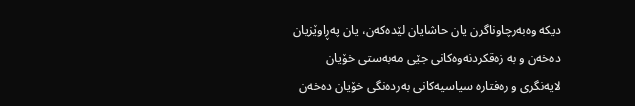دیکه‌ وه‌به‌رچاوناگرن یان حاشایان لێده‌که‌ن، یان په‌ڕاوێزیان ده‌خه‌ن و به‌ زه‌قکردنه‌وه‌کانی جێی مه‌به‌ستی خۆیان لایه‌نگری و ره‌فتاره‌ سیاسیه‌کانی به‌رده‌نگی خۆیان ده‌خه‌ن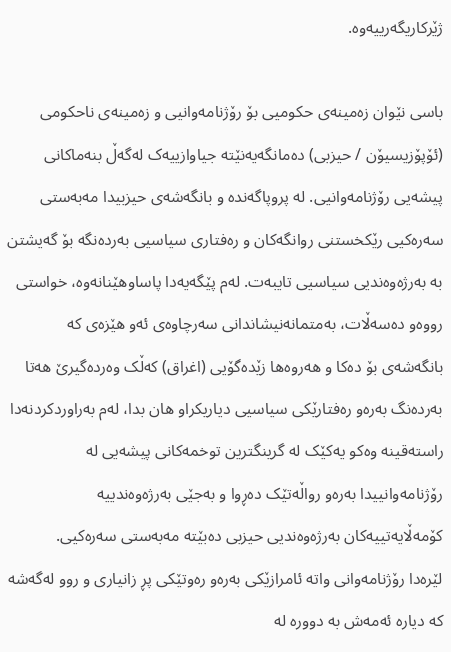ژێرکاریگه‌رییه‌وه‌.

باسی نێوان زه‌مینه‌ی حکومیی بۆ رۆژنامه‌وانیی و زه‌مینه‌ی ناحکومی (ئۆپۆزیسیۆن / حیزبی) ده‌مانگه‌یه‌نێته‌ جیاوازییه‌ک له‌گه‌ڵ بنه‌ماکانی پیشه‌یی رۆژنامه‌وانیی. له‌ پروپاگه‌نده‌ و بانگه‌شه‌ی حیزبیدا مه‌به‌ستی سه‌ره‌کیی رێکخستنی روانگه‌کان و ره‌فتاری سیاسیی به‌رده‌نگه‌ بۆ گه‌یشتن به‌ به‌رژه‌وه‌ندیی سیاسیی تایبه‌ت. له‌م پێگه‌یه‌دا پاساوهێنانه‌وه‌، خواستی رووه‌و ده‌سه‌ڵات، به‌متمانه‌نیشاندانی سه‌رچاوه‌ی ئه‌و هێزه‌ی که‌ بانگه‌شه‌ی بۆ ده‌کا و هه‌روه‌ها زێده‌گۆیی (اغراق) که‌ڵک وه‌رده‌گیرێ هه‌تا به‌رده‌نگ به‌ره‌و ره‌فتارێکی سیاسیی دیاریکراو هان بدا، له‌م به‌راوردکردنه‌دا راسته‌قینه‌ وه‌کو یه‌کێک له‌ گرینگترین توخمه‌کانی پیشه‌یی له‌ رۆژنامه‌وانییدا به‌ره‌و رواڵه‌تێک ده‌ڕوا و به‌جێی به‌رژه‌وه‌ندییه‌ کۆمه‌ڵایه‌تییه‌کان به‌رژه‌وه‌ندیی حیزبی ده‌بێته‌ مه‌به‌ستی سه‌ره‌کیی.
لێره‌دا رۆژنامه‌وانی‌ واته‌ ئامرازێكی‌ به‌ره‌و ره‌وتێكی‌ پڕ زانیاری‌ و روو له‌گه‌شه‌ كه‌ دیاره‌ ئه‌مه‌ش به‌ دووره‌ له‌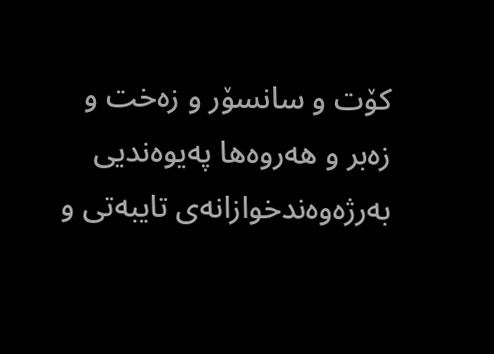كۆت و سانسۆر و زه‌خت و زه‌بر و هه‌روه‌ها په‌یوه‌ندیی‌ به‌رژه‌وه‌ندخوازانه‌ی‌ تایبه‌تی‌ و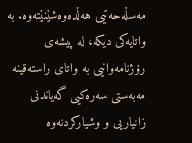مه‌سڵه‌حه‌تیی‌ هه‌ڵده‌وه‌شێنێته‌وه‌. به‌ واتایه‌کی دیکه‌، له‌ پیشه‌ی رۆژنامه‌وانیی به‌ واتای راسته‌قینه‌ مه‌به‌ستی سه‌ره‌کیی گه‌یاندنی زانیاریی و وشیارکردنه‌وه‌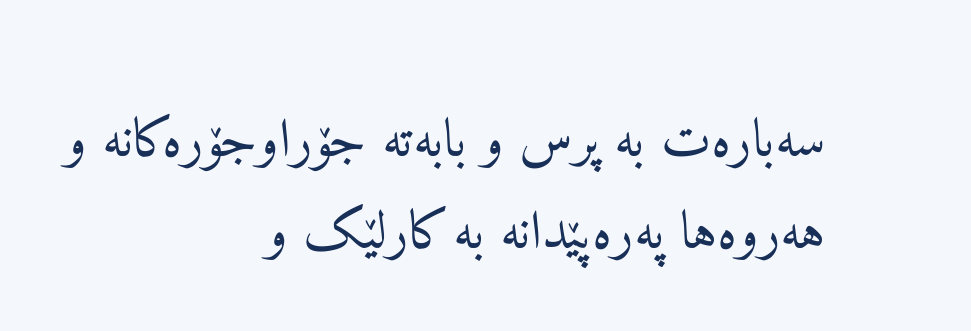سه‌باره‌ت به‌ پرس و بابه‌ته‌ جۆراوجۆره‌کانه‌ و هه‌روه‌ها په‌ره‌پێدانه‌ به‌ کارلێک و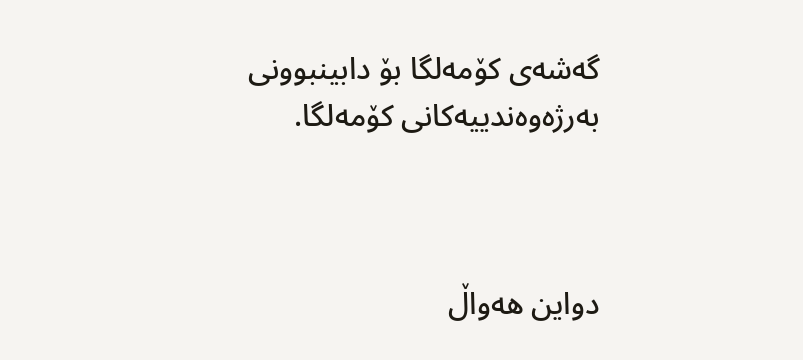گه‌شه‌ی کۆمه‌لگا بۆ دابینبوونی به‌رژه‌وه‌ندییه‌کانی کۆمه‌لگا.



دواین هه‌واڵ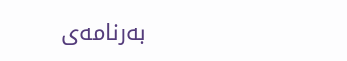به‌رنامه‌ی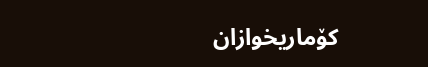کۆماریخوازان